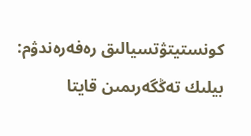كونستيتۋتسيالىق رەفەرەندۋم: بيلىك تەڭگەرىمىن قايتا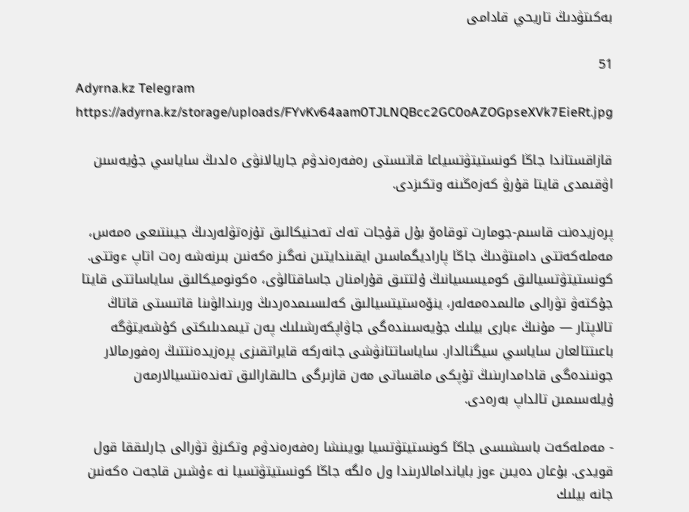بەكىتۋدىڭ تاريحي قادامى

51
Adyrna.kz Telegram
https://adyrna.kz/storage/uploads/FYvKv64aam0TJLNQBcc2GC0oAZOGpseXVk7EieRt.jpg

قازاقستاندا جاڭا كونستيتۋتسياعا قاتىستى رەفەرەندۋم جاريالانۋى ەلدىڭ ساياسي جۇيەسىن اۋقىمدى قايتا قۇرۋ كەزەڭىنە وتكىزدى.

پرەزيدەنت قاسىم-جومارت توقاەۆ بۇل قۇجات تەك تەحنيكالىق تۇزەتۋلەردىڭ جيىنتىعى ەمەس، مەملەكەتتى دامىتۋدىڭ جاڭا پاراديگماسىن ايقىندايتىن نەگىز ەكەنىن بىرنەشە رەت اتاپ ءوتتى. كونستيتۋتسيالىق كوميسسيانىڭ ۇلتتىق قۇرامنان جاساقتالۋى، ەكونوميكالىق ساياساتتى قايتا جۇكتەۋ تۋرالى مالىمدەمەلەر، ينۆەستيتسيالىق كەلىسىمدەردىڭ ورىندالۋىنا قاتىستى قاتاڭ تالاپتار — مۇنىڭ ءبارى بيلىك جۇيەسىندەگى جاۋاپكەرشىلىك پەن تيىمدىلىكتى كۇشەيتۋگە باعىتتالعان ساياسي سيگنالدار. ساياساتتانۋشى جانەركە قايراتقىزى پرەزيدەنتتىڭ رەفورمالار جونىندەگى قادامدارىنىڭ تۇپكى ماقساتى مەن قازىرگى حالىقارالىق تەندەنتسيالارمەن ۇيلەسىمىن تالداپ بەرەدى.

- مەملەكەت باسشىسى جاڭا كونستيتۋتسيا بويىنشا رەفەرەندۋم وتكىزۋ تۋرالى جارلىققا قول قويدى. بۇعان دەيىن ءوز باياندامالارىندا ول ەلگە جاڭا كونستيتۋتسيا نە ءۇشىن قاجەت ەكەنىن جانە بيلىك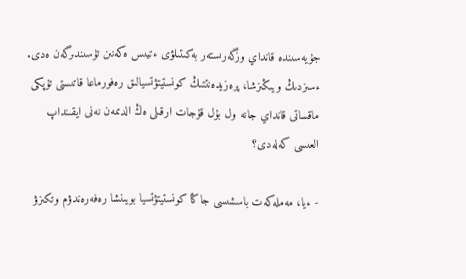جۇيەسىندە قانداي وزگەرىستەر بەكىتىلۋى ءتيىس ەكەنىن تۇسىندىرگەن ەدى. ءسىزدىڭ ويىڭىزشا، پرەزيدەنتتىڭ كونستيتۋتسيالىق رەفورماعا قاتىستى تۇپكى ماقساتى قانداي جانە ول بۇل قۇجات ارقىلى ەڭ الدىمەن نەنى ايقىنداپ العىسى كەلەدى؟

- ءيا، مەملەكەت باسشىسى جاڭا كونستيتۋتسيا بويىنشا رەفەرەندۋم وتكىزۋ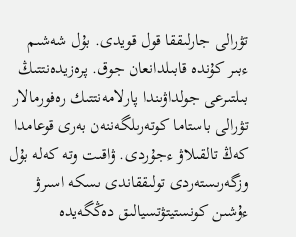تۋرالى جارلىققا قول قويدى. بۇل شەشىم ءبىر كۇندە قابىلدانعان جوق. پرەزيدەنتتىڭ بىلتىرعى جولداۋىندا پارلامەنتتىك رەفورمالار تۋرالى باستاما كوتەرىلگەننەن بەرى قوعامدا كەڭ تالقىلاۋ ءجۇردى. ۋاقىت وتە كەلە بۇل وزگەرىستەردى تولىققاندى ىسكە اسىرۋ ءۇشىن كونستيتۋتسيالىق دەڭگەيدە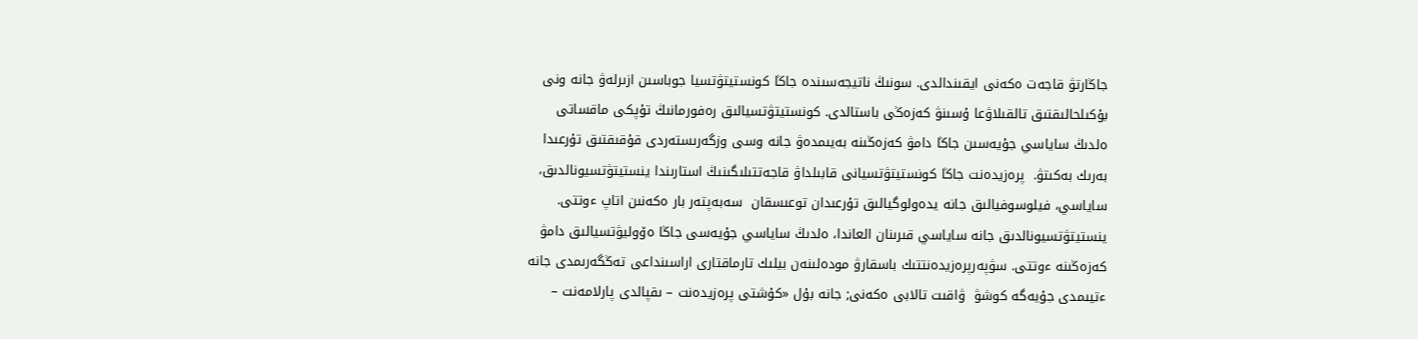جاڭارتۋ قاجەت ەكەنى ايقىندالدى. سونىڭ ناتيجەسىندە جاڭا كونستيتۋتسيا جوباسىن ازىرلەۋ جانە ونى بۇكىلحالىقتىق تالقىلاۋعا ۇسىنۋ كەزەڭى باستالدى. كونستيتۋتسيالىق رەفورمانىڭ تۇپكى ماقساتى  ەلدىڭ ساياسي جۇيەسىن جاڭا دامۋ كەزەڭىنە بەيىمدەۋ جانە وسى وزگەرىستەردى قۇقىقتىق تۇرعىدا بەرىك بەكىتۋ.  پرەزيدەنت جاڭا كونستيتۋتسيانى قابىلداۋ قاجەتتىلىگىنىڭ استارىندا ينستيتۋتسيونالدىق، ساياسي، فيلوسوفيالىق جانە يدەولوگيالىق تۇرعىدان توعىسقان  سەبەپتەر بار ەكەنىن اتاپ ءوتتى. ينستيتۋتسيونالدىق جانە ساياسي قىرىنان العاندا، ەلدىڭ ساياسي جۇيەسى جاڭا ەۆوليۋتسيالىق دامۋ كەزەڭىنە ءوتتى. سۋپەرپرەزيدەنتتىك باسقارۋ مودەلىنەن بيلىك تارماقتارى اراسىنداعى تەڭگەرىمدى جانە ءتيىمدى جۇيەگە كوشۋ  ۋاقىت تالابى ەكەنى; جانە بۇل «كۇشتى پرەزيدەنت – ىقپالدى پارلامەنت –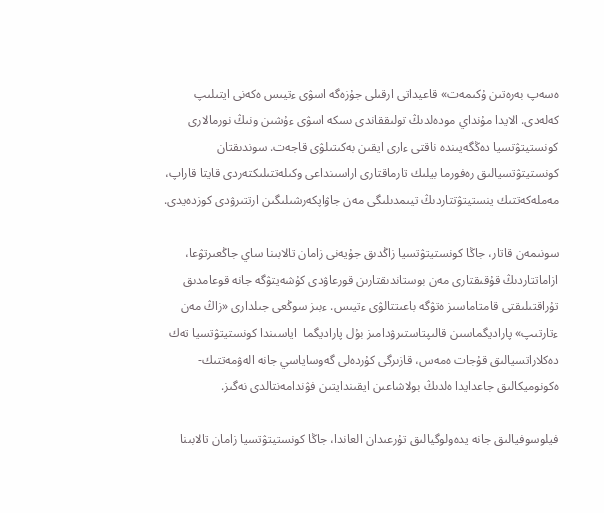ەسەپ بەرەتىن ۇكىمەت» قاعيداتى ارقىلى جۇزەگە اسۋى ءتيىس ەكەنى ايتىلىپ كەلەدى. الايدا مۇنداي مودەلدىڭ تولىققاندى ىسكە اسۋى ءۇشىن ونىڭ نورمالارى كونستيتۋتسيا دەڭگەيىندە ناقتى ءارى ايقىن بەكىتىلۋى قاجەت. سوندىقتان كونستيتۋتسيالىق رەفورما بيلىك تارماقتارى اراسىنداعى وكىلەتتىلىكتەردى قايتا قاراپ، مەملەكەتتىك ينستيتۋتتاردىڭ تيىمدىلىگى مەن جاۋاپكەرشىلىگىن ارتتىرۋدى كوزدەيدى.

سونىمەن قاتار، جاڭا كونستيتۋتسيا زاڭدىق جۇيەنى زامان تالابىنا ساي جاڭعىرتۋعا، ازاماتتاردىڭ قۇقىقتارى مەن بوستاندىقتارىن قورعاۋدى كۇشەيتۋگە جانە قوعامدىق تۇراقتىلىقتى قامتاماسىز ەتۋگە باعىتتالۋى ءتيىس. ءبىز سوڭعى جىلدارى «زاڭ مەن ءتارتىپ» پاراديگماسىن قالىپتاستىرۋدامىز بۇل پاراديگما  اياسىندا كونستيتۋتسيا تەك دەكلاراتسيالىق قۇجات ەمەس، قازىرگى كۇردەلى گەوساياسي جانە الەۋمەتتىك-ەكونوميكالىق جاعدايدا ەلدىڭ بولاشاعىن ايقىندايتىن فۋندامەنتالدى نەگىز.

فيلوسوفيالىق جانە يدەولوگيالىق تۇرعىدان العاندا، جاڭا كونستيتۋتسيا زامان تالابىنا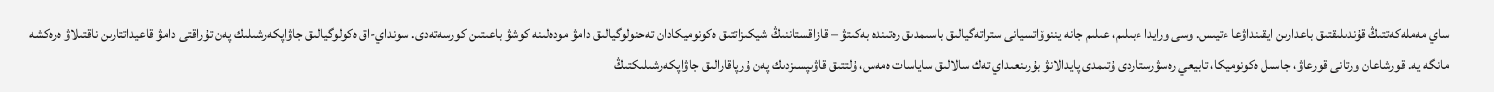ساي مەملەكەتتىڭ قۇندىلىقتىق باعدارىن ايقىنداۋعا ءتيىس. وسى ورايدا ءبىلىم، عىلىم جانە يننوۆاتسيانى ستراتەگيالىق باسىمدىق رەتىندە بەكىتۋ – قازاقستاننىڭ شيكىزاتتىق ەكونوميكادان تەحنولوگيالىق دامۋ مودەلىنە كوشۋ باعىتىن كورسەتەدى. سونداي-اق ەكولوگيالىق جاۋاپكەرشىلىك پەن تۇراقتى دامۋ قاعيداتتارىن ناقتىلاۋ ەرەكشە مانگە يە. قورشاعان ورتانى قورعاۋ، جاسىل ەكونوميكا، تابيعي رەسۋرستاردى ۇتىمدى پايدالانۋ بۇرىنعىداي تەك سالالىق ساياسات ەمەس، ۇلتتىق قاۋىپسىزدىك پەن ۇرپاقارالىق جاۋاپكەرشىلىكتىڭ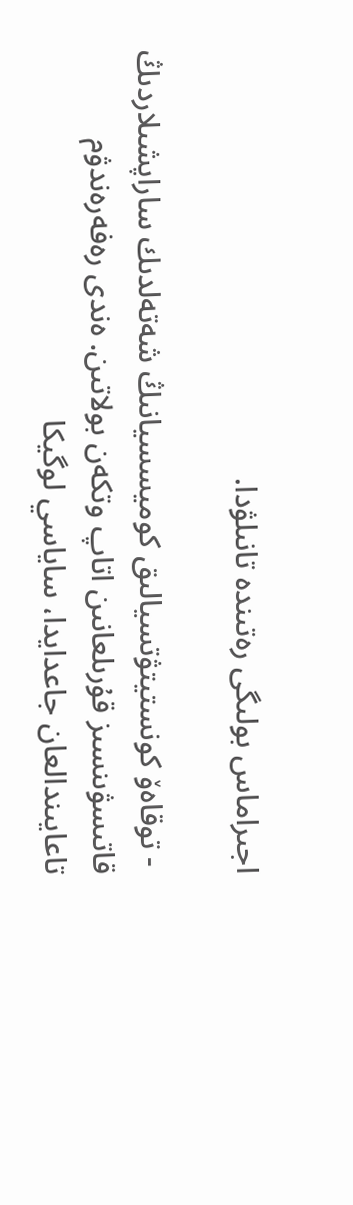اجىراماس بولىگى رەتىندە تانىلۋدا.

 - توقاەۆ كونستيتۋتسيالىق كوميسسيانىڭ شەتەلدىك ساراپشىلاردىڭ قاتىسۋىنسىز قۇرىلعانىن اتاپ وتكەن بولاتىن. ەندى رەفەرەندۋم تاعايىندالعان جاعدايدا، ساياسي لوگيكا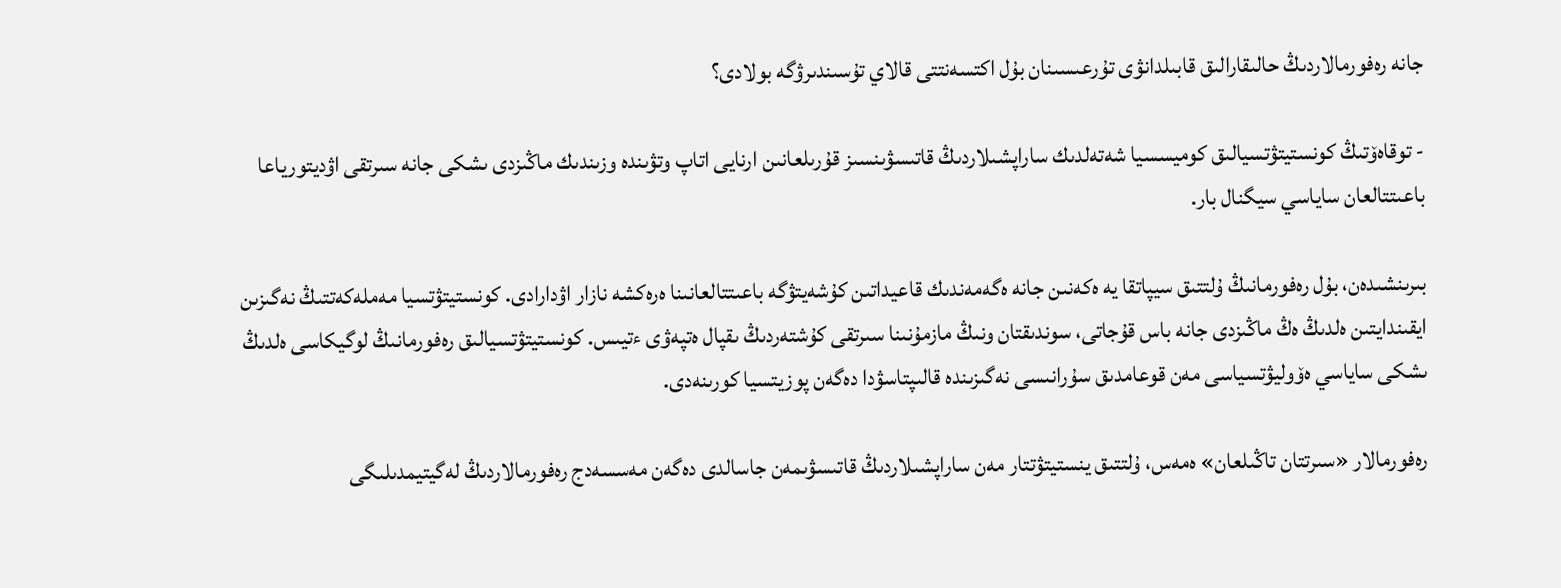جانە رەفورمالاردىڭ حالىقارالىق قابىلدانۋى تۇرعىسىنان بۇل اكتسەنتتى قالاي تۇسىندىرۋگە بولادى؟

- توقاەۆتىڭ كونستيتۋتسيالىق كوميسسيا شەتەلدىك ساراپشىلاردىڭ قاتىسۋىنسىز قۇرىلعانىن ارنايى اتاپ وتۋىندە وزىندىك ماڭىزدى ىشكى جانە سىرتقى اۋديتورياعا باعىتتالعان ساياسي سيگنال بار.

بىرىنشىدەن، بۇل رەفورمانىڭ ۇلتتىق سيپاتقا يە ەكەنىن جانە ەگەمەندىك قاعيداتىن كۇشەيتۋگە باعىتتالعانىنا ەرەكشە نازار اۋدارادى. كونستيتۋتسيا مەملەكەتتىڭ نەگىزىن ايقىندايتىن ەلدىڭ ەڭ ماڭىزدى جانە باس قۇجاتى، سوندىقتان ونىڭ مازمۇنىنا سىرتقى كۇشتەردىڭ ىقپال ەتپەۋى ءتيىس. كونستيتۋتسيالىق رەفورمانىڭ لوگيكاسى ەلدىڭ ىشكى ساياسي ەۆوليۋتسياسى مەن قوعامدىق سۇرانىسى نەگىزىندە قالىپتاسۋدا دەگەن پوزيتسيا كورىنەدى.

رەفورمالار «سىرتتان تاڭىلعان» ەمەس، ۇلتتىق ينستيتۋتتار مەن ساراپشىلاردىڭ قاتىسۋىمەن جاسالدى دەگەن مەسسەدج رەفورمالاردىڭ لەگيتيمدىلىگى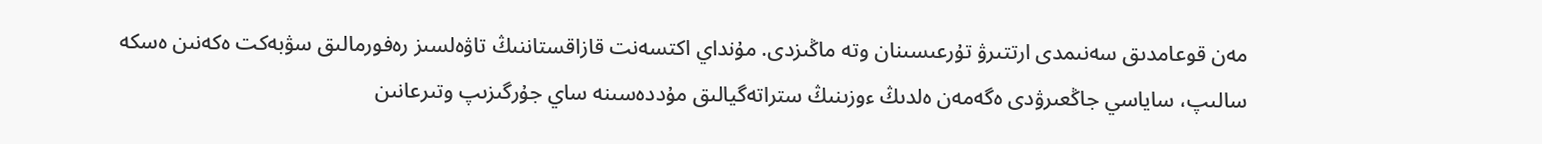مەن قوعامدىق سەنىمدى ارتتىرۋ تۇرعىسىنان وتە ماڭىزدى. مۇنداي اكتسەنت قازاقستاننىڭ تاۋەلسىز رەفورمالىق سۋبەكت ەكەنىن ەسكە سالىپ، ساياسي جاڭعىرۋدى ەگەمەن ەلدىڭ ءوزىنىڭ ستراتەگيالىق مۇددەسىنە ساي جۇرگىزىپ وتىرعانىن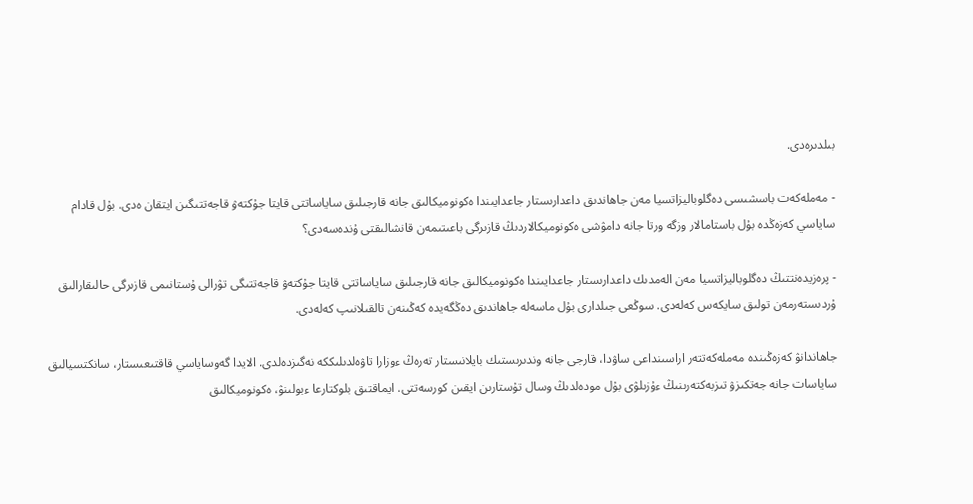بىلدىرەدى.

- مەملەكەت باسشىسى دەگلوباليزاتسيا مەن جاھاندىق داعدارىستار جاعدايىندا ەكونوميكالىق جانە قارجىلىق ساياساتتى قايتا جۇكتەۋ قاجەتتىگىن ايتقان ەدى. بۇل قادام ساياسي كەزەڭدە بۇل باستامالار وزگە ورتا جانە دامۋشى ەكونوميكالاردىڭ قازىرگى باعىتىمەن قانشالىقتى ۇندەسەدى؟

- پرەزيدەنتتىڭ دەگلوباليزاتسيا مەن الەمدىك داعدارىستار جاعدايىندا ەكونوميكالىق جانە قارجىلىق ساياساتتى قايتا جۇكتەۋ قاجەتتىگى تۋرالى ۇستانىمى قازىرگى حالىقارالىق ۇردىستەرمەن تولىق سايكەس كەلەدى. سوڭعى جىلدارى بۇل ماسەلە جاھاندىق دەڭگەيدە كەڭىنەن تالقىلانىپ كەلەدى.

جاھاندانۋ كەزەڭىندە مەملەكەتتەر اراسىنداعى ساۋدا، قارجى جانە وندىرىستىك بايلانىستار تەرەڭ ءوزارا تاۋەلدىلىككە نەگىزدەلدى. الايدا گەوساياسي قاقتىعىستار، سانكتسيالىق ساياسات جانە جەتكىزۋ تىزبەكتەرىنىڭ ءۇزىلۋى بۇل مودەلدىڭ وسال تۇستارىن ايقىن كورسەتتى. ايماقتىق بلوكتارعا ءبولىنۋ، ەكونوميكالىق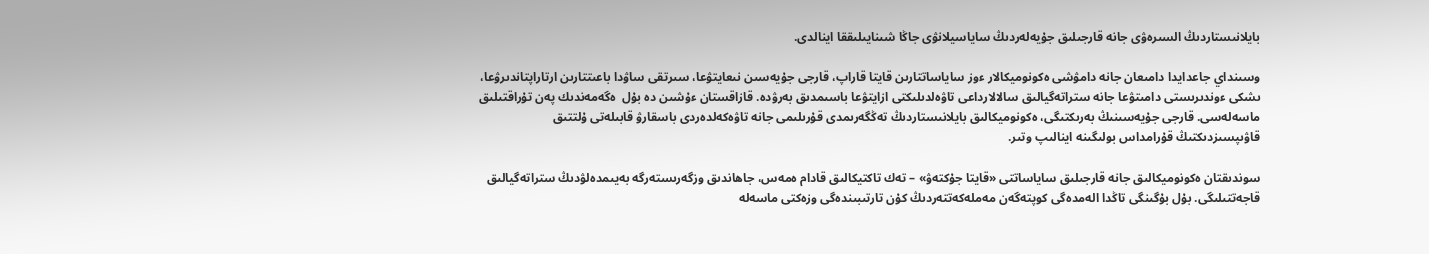بايلانىستاردىڭ السىرەۋى جانە قارجىلىق جۇيەلەردىڭ ساياسيلانۋى جاڭا شىنايىلىققا اينالدى.

وسىنداي جاعدايدا دامىعان جانە دامۋشى ەكونوميكالار ءوز ساياساتتارىن قايتا قاراپ، قارجى جۇيەسىن نىعايتۋعا، سىرتقى ساۋدا باعىتتارىن ارتاراپتاندىرۋعا، ىشكى ءوندىرىستى دامىتۋعا جانە ستراتەگيالىق سالالارداعى تاۋەلدىلىكتى ازايتۋعا باسىمدىق بەرۋدە. قازاقستان ءۇشىن دە بۇل  ەگەمەندىك پەن تۇراقتىلىق ماسەلەسى. قارجى جۇيەسىنىڭ بەرىكتىگى، ەكونوميكالىق بايلانىستاردىڭ تەڭگەرىمدى قۇرىلىمى جانە تاۋەكەلدەردى باسقارۋ قابىلەتى ۇلتتىق قاۋىپسىزدىكتىڭ قۇرامداس بولىگىنە اينالىپ وتىر.

سوندىقتان ەكونوميكالىق جانە قارجىلىق ساياساتتى «قايتا جۇكتەۋ» – تەك تاكتيكالىق قادام ەمەس، جاھاندىق وزگەرىستەرگە بەيىمدەلۋدىڭ ستراتەگيالىق قاجەتتىلىگى. بۇل بۇگىنگى تاڭدا الەمدەگى كوپتەگەن مەملەكەتتەردىڭ كۇن تارتىبىندەگى وزەكتى ماسەلە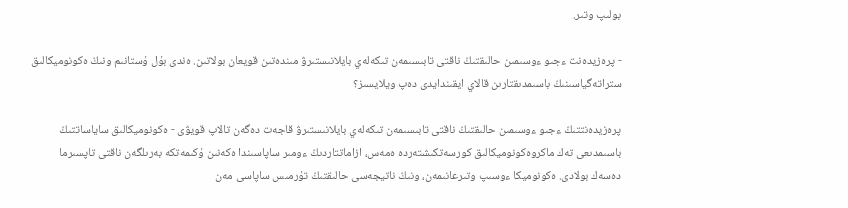بولىپ وتىر.

- پرەزيدەنت ءجىو ءوسىمىن حالىقتىڭ ناقتى تابىسىمەن تىكەلەي بايلانىستىرۋ مىندەتىن قويعان بولاتىن. ەندى بۇل ۇستانىم ونىڭ ەكونوميكالىق ستراتەگياسىنىڭ باسىمدىقتارىن قالاي ايقىندايدى دەپ ويلايسىز؟

پرەزيدەنتتىڭ ءجىو ءوسىمىن حالىقتىڭ ناقتى تابىسىمەن تىكەلەي بايلانىستىرۋ قاجەت دەگەن تالاپ قويۋى - ەكونوميكالىق ساياساتتىڭ باسىمدىعى تەك ماكروەكونوميكالىق كورسەتكىشتەردە ەمەس، ازاماتتاردىڭ ءومىر ساپاسىندا ەكەنىن ۇكىمەتكە بەرىلگەن ناقتى تاپسىرما دەسەك بولادى. ەكونوميكا ءوسىپ وتىرعانىمەن، ونىڭ ناتيجەسى حالىقتىڭ تۇرمىس ساپاسى مەن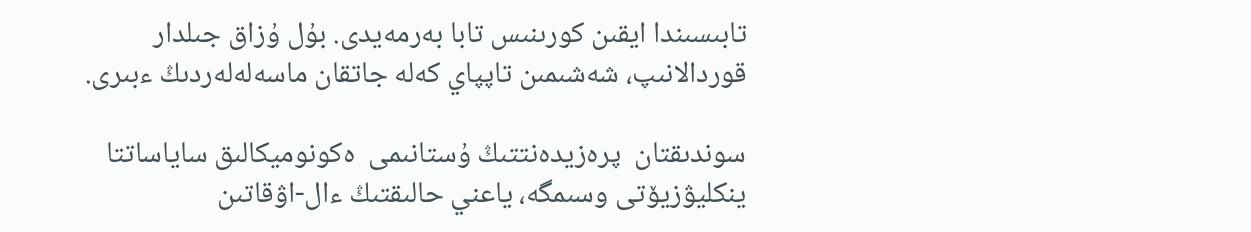تابىسىندا ايقىن كورىنىس تابا بەرمەيدى. بۇل ۇزاق جىلدار قوردالانىپ، شەشىمىن تاپپاي كەلە جاتقان ماسەلەلەردىڭ ءبىرى.

سوندىقتان  پرەزيدەنتتىڭ ۇستانىمى  ەكونوميكالىق ساياساتتا ينكليۋزيۆتى وسىمگە، ياعني حالىقتىڭ ءال-اۋقاتىن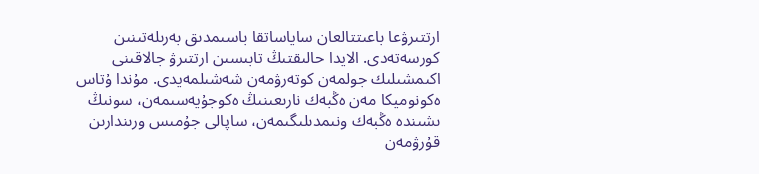ارتتىرۋعا باعىتتالعان ساياساتقا باسىمدىق بەرىلەتىنىن كورسەتەدى. الايدا حالىقتىڭ تابىسىن ارتتىرۋ جالاقىنى اكىمشىلىك جولمەن كوتەرۋمەن شەشىلمەيدى. مۇندا ۇتاس ەكونوميكا مەن ەڭبەك نارىعىنىڭ ەكوجۇيەسىمەن، سونىڭ ىشىندە ەڭبەك ونىمدىلىگىمەن، ساپالى جۇمىس ورىندارىن قۇرۋمەن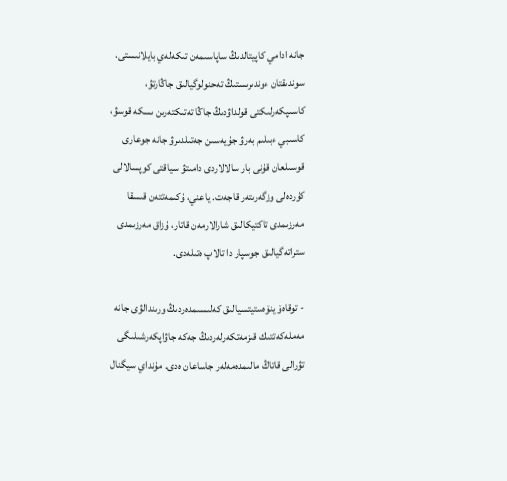جانە ادامي كاپيتالدىڭ ساپاسىمەن تىكەلەي بايلانىستى. سوندىقتان ءوندىرىستىڭ تەحنولوگيالىق جاڭارتۋ، كاسىپكەرلىكتى قولداۋدىڭ جاڭا تەتىكتەرىن ىسكە قوسۋ، كاسىبي ءبىلىم بەرۋ جۇيەسىن جەتىلدىرۋ جانە جوعارى قوسىلعان قۇنى بار سالالاردى دامىتۋ سياقتى كوپسالالى كۇردەلى وزگەرىتەر قاجەت. ياعني، ۇكىمەتتەن قىسقا مەرزىمدى تاكتيكالىق شارالارمەن قاتار، ۇزاق مەرزىمدى ستراتەگيالىق جوسپار دا تالاپ ەتىلەدى.

- توقاەۆ ينۆەستيتسيالىق كەلىسىمدەردىڭ ورىندالۋى جانە مەملەكەتتىك قىزمەتكەرلەردىڭ جەكە جاۋاپكەرشىلىگى تۋرالى قاتاڭ مالىمدەمەلەر جاساعان ەدى. مۇنداي سيگنال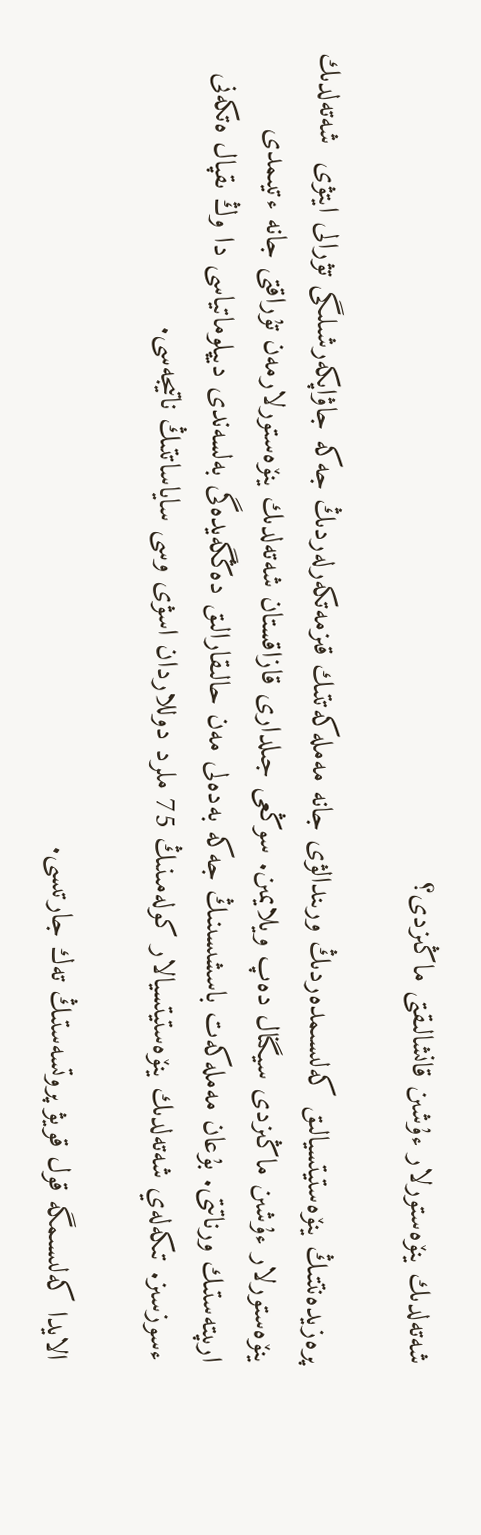شەتەلدىك ينۆەستورلار ءۇشىن قانشالىقتى ماڭىزدى؟

پرەزيدەنتتىڭ ينۆەستيتسيالىق كەلىسىمدەردىڭ ورىندالۋى جانە مەملەكەتتىك قىزمەتكەرلەردىڭ جەكە جاۋاپكەرشىلىگى تۋرالى ايتۋى  شەتەلدىك ينۆەستورلار ءۇشىن ماڭىزدى سيگنال دەپ ويلايمىن. سوڭعى جىلدارى قازاقستان شەتەلدىك ينۆەستورلارمەن تۇراقتى جانە ءتيىمدى ارىپتەستىك ورناتتى. بۇعان مەملەكەت باسشىسىنىڭ جەكە بەدەلى مەن حالىقارالىق دەڭگەيدەگى بەلسەندى ديپلوماتياسى دا وڭ ىقپال ەتكەنى ءسوزسىز. تىكەلەي شەتەلدىك ينۆەستيتسيالار كولەمىنىڭ 75 ملرد دوللاردان اسۋى وسى ساياساتتىڭ ناتيجەسى.

الايدا كەلىسىمگە قول قويۋ پروتسەستىڭ تەك جارتىسى.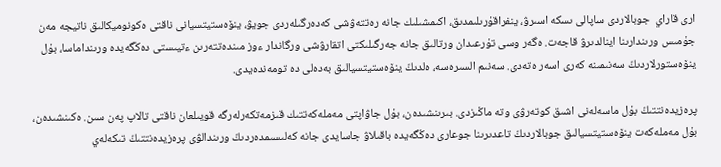ارى قاراي  جوبالاردى ساپالى ىسكە اسىرۋ، ينفراقۇرىلىمدىق، اكىمشىلىك جانە رەتتەۋشى كەدەرگىلەردى جويۋ، ينۆەستيتسيانى ناقتى ەكونوميكالىق ناتيجە مەن جۇمىس ورىندارىنا اينالدىرۋ قاجەت. ەگەر وسى تۇرعىدان ورتالىق جانە جەرگىلىكتى اتقارۋشى ورگاندار ءوز مىندەتتەرىن ءتيىستى دەڭگەيدە ورىنداماسا، بۇل ينۆەستورلاردىڭ سەنىمىنە كەرى اسەر ەتەدى. سەنىم السىرەسە، ەلدىڭ ينۆەستيتسيالىق بەدەلى دە تومەندەيدى.

پرەزيدەنتتىڭ بۇل ماسەلەنى اشىق كوتەرۋى وتە ماڭىزدى. بىرىنشىدەن، بۇل جاۋاپتى مەملەكەتتىك قىزمەتكەرلەرگە قويىلعان ناقتى تالاپ پەن سىن. ەكىنشىدەن، بۇل مەملەكەت ينۆەستيتسيالىق جوبالاردىڭ تاعدىرىنا جوعارى دەڭگەيدە باقىلاۋ جاسايدى جانە كەلىسىمدەردىڭ ورىندالۋى پرەزيدەنتتىڭ تىكەلەي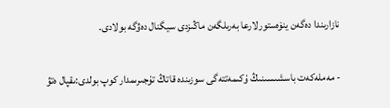نازارىندا دەگەن ينۆەستورلارعا بەرىلگەن ماڭىزدى سيگنال دەۋگە بولادى.

- مەملەكەت باسشىسىنىڭ ۇكىمەتتەگى سوزىندە قاتاڭ تۇجىرىمدار كوپ بولدى:ىقپال ەتۋ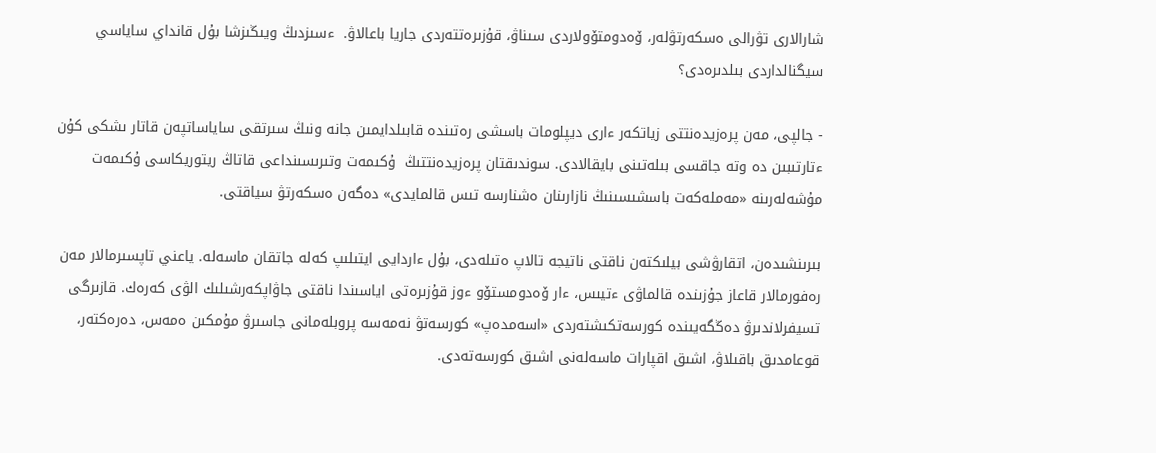شارالارى تۋرالى ەسكەرتۋلەر، ۆەدومتۆولاردى سىناۋ، قۇزىرەتتەردى جاريا باعالاۋ.  ءسىزدىڭ ويىڭىزشا بۇل قانداي ساياسي سيگنالداردى بىلدىرەدى؟

- جالپى، مەن پرەزيدەنتتى زياتكەر ءارى ديپلومات باسشى رەتىندە قابىلدايمىن جانە ونىڭ سىرتقى ساياساتپەن قاتار ىشكى كۇن ءتارتىبىن دە وتە جاقسى بىلەتىنى بايقالادى. سوندىقتان پرەزيدەنتتىڭ  ۇكىمەت وتىرىسىنداعى قاتاڭ ريتوريكاسى ۇكىمەت مۇشەلەرىنە «مەملەكەت باسشىسىنىڭ نازارىنان ەشنارسە تىس قالمايدى» دەگەن ەسكەرتۋ سياقتى.

بىرىنشىدەن، اتقارۋشى بيلىكتەن ناقتى ناتيجە تالاپ ەتىلەدى، بۇل ءاردايى ايتىلىپ كەلە جاتقان ماسەلە. ياعني تاپسىرمالار مەن رەفورمالار قاعاز جۇزىندە قالماۋى ءتيىس، ءار ۆەدومستۆو ءوز قۇزىرەتى اياسىندا ناقتى جاۋاپكەرشىلىك الۋى كەرەك. قازىرگى تسيفرلاندىرۋ دەڭگەيىندە كورسەتكىشتەردى «اسەمدەپ» كورسەتۋ نەمەسە پروبلەمانى جاسىرۋ مۇمكىن ەمەس، دەرەكتەر، قوعامدىق باقىلاۋ، اشىق اقپارات ماسەلەنى اشىق كورسەتەدى.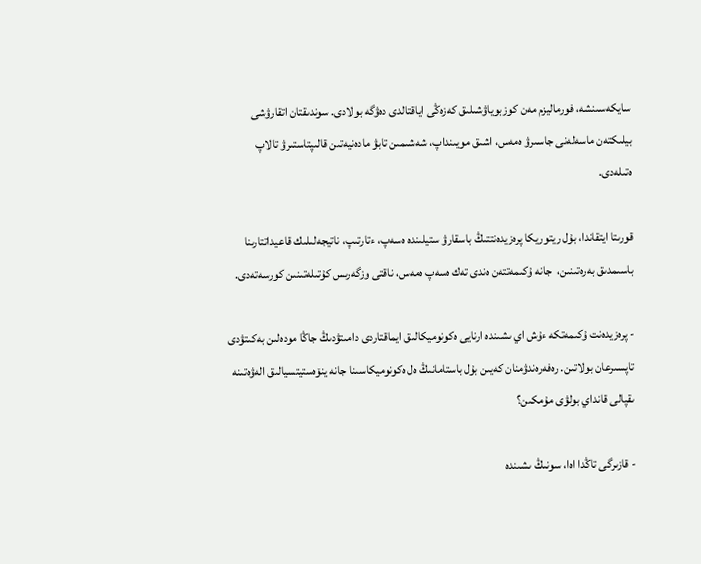سايكەسىنشە، فورماليزم مەن كوزبوياۋشىلىق كەزەڭى اياقتالدى دەۋگە بولادى. سوندىقتان اتقارۋشى بيلىكتەن ماسەلەنى جاسىرۋ ەمەس، اشىق مويىنداپ، شەشىمىن تابۋ مادەنيەتىن قالىپتاستىرۋ تالاپ ەتىلەدى.

قورىتا ايتقاندا، بۇل ريتوريكا پرەزيدەنتتىڭ باسقارۋ ستيلىندە ەسەپ، ءتارتىپ، ناتيجەلىلىك قاعيداتتارىنا باسىمدىق بەرەتىنىن،  جانە ۇكىمەتتەن ەندى تەك ەسەپ ەمەس، ناقتى وزگەرىس كۇتىلەتىنىن كورسەتەدى.

- پرەزيدەنت ۇكىمەتكە ءۇش اي ىشىندە ارنايى ەكونوميكالىق ايماقتاردى دامىتۋدىڭ جاڭا مودەلىن بەكىتۋدى تاپسىرعان بولاتىن. رەفەرەندۋمنان كەيىن بۇل باستامانىڭ ەل ەكونوميكاسىنا جانە ينۆەستيتسيالىق الەۋەتىنە ىقپالى قانداي بولۋى مۇمكىن؟

- قازىرگى تاڭدا اەا، سونىڭ ىشىندە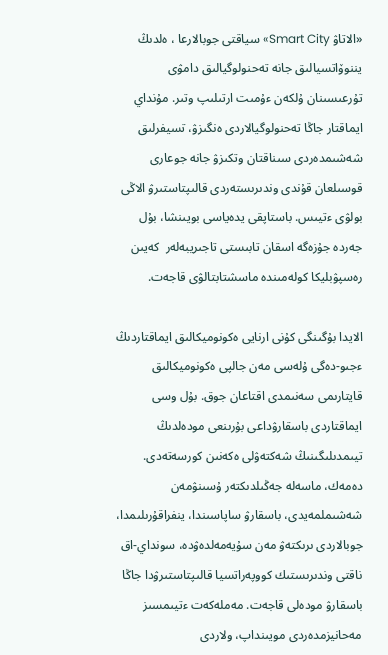«الاتاۋ Smart City» سياقتى جوبالارعا ، ەلدىڭ يننوۆاتسيالىق جانە تەحنولوگيالىق دامۋى تۇرعىسىنان ۇلكەن ءۇمىت ارتىلىپ وتىر. مۇنداي ايماقتار جاڭا تەحنولوگيالاردى ەنگىزۋ، تسيفرلىق شەشىمدەردى سىناقتان وتكىزۋ جانە جوعارى قوسىلعان قۇندى وندىرىستەردى قالىپتاستىرۋ الاڭى بولۋى ءتيىس. باستاپقى يدەياسى بويىنشا، بۇل جەردە جۇزەگە اسقان تابىستى تاجىريبەلەر  كەيىن رەسپۋبليكا كولەمىندە ماسشتابتالۋى قاجەت.

الايدا بۇگىنگى كۇنى ارنايى ەكونوميكالىق ايماقتاردىڭ ءجىو-دەگى ۇلەسى مەن جالپى ەكونوميكالىق قايتارىمى سەنىمدى اقتاعان جوق. بۇل وسى ايماقتاردى باسقارۋداعى بۇرىنعى مودەلدىڭ تيىمدىلىگىنىڭ شەكتەۋلى ەكەنىن كورسەتەدى. دەمەك، ماسەلە جەڭىلدىكتەر ۇسىنۋمەن شەشىملمەيدى، باسقارۋ ساپاسىندا، ينفراقۇرىلىمدا، جوبالاردى ىرىكتەۋ مەن سۇيەمەلدەۋدە، سونداي-اق ناقتى وندىرىستىك كووپەراتسيا قالىپتاستىرۋدا جاڭا باسقارۋ مودەلى قاجەت. مەملەكەت ءتيىمسىز مەحانيزمدەردى مويىنداپ، ولاردى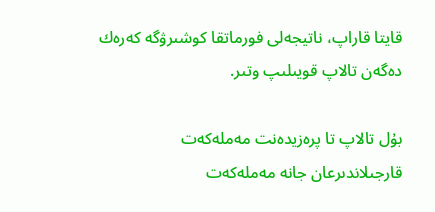قايتا قاراپ، ناتيجەلى فورماتقا كوشىرۋگە كەرەك دەگەن تالاپ قويىلىپ وتىر.

بۇل تالاپ تا پرەزيدەنت مەملەكەت قارجىلاندىرعان جانە مەملەكەت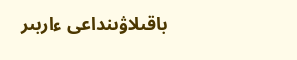باقىلاۋىنداعى ءاربىر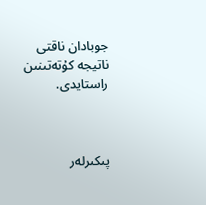جوبادان ناقتى ناتيجە كۇتەتىنىن راستايدى.



پىكىرلەر